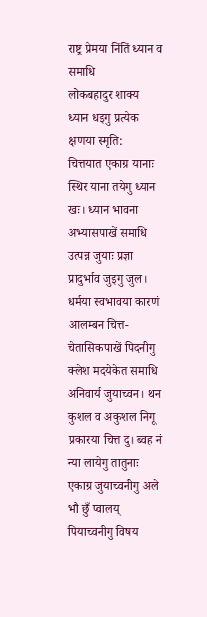राष्ट्र प्रेमया निंतिं ध्यान व समाधि
लोकबहादुर शाक्य
ध्यान धइगु प्रत्येक क्षणया स्मृति:
चित्तयात एकाग्र यानाः स्थिर याना तयेगु ध्यान खः। ध्यान भावना अभ्यासपाखें समाधि उत्पन्न जुयाः प्रज्ञा प्रादुर्भाव जुइगु जुल। धर्मया स्वभावया कारणं आलम्बन चित्त-चेतासिकपाखें पिदनीगु क्लेश मदयेकेत समाधि अनिवार्य जुयाच्वन। थन कुशल व अकुशल निगू प्रकारया चित्त दु। ब्वह नं न्या लायेगु तातुनाः एकाग्र जुयाच्वनीगु अले भौ छुँ प्वालय् पियाच्वनीगु विषय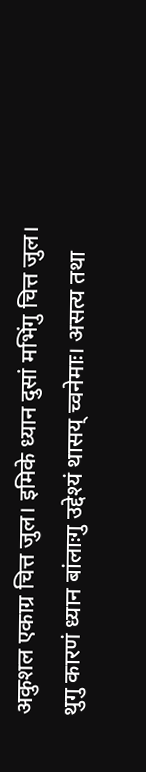अकुशल एकाग्र चित्त जुल। इमिके ध्यान दुसां मभिंगु चित्त जुल। थुगु कारणं ध्यान बांलाःगु उद्देश्यं थासय् च्वनेमाः। असत्य तथा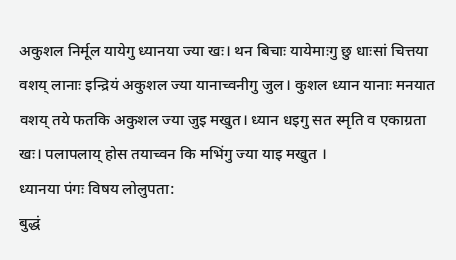अकुशल निर्मूल यायेगु ध्यानया ज्या खः। थन बिचाः यायेमाःगु छु धाःसां चित्तया वशय् लानाः इन्द्रियं अकुशल ज्या यानाच्वनीगु जुल। कुशल ध्यान यानाः मनयात वशय् तये फतकि अकुशल ज्या जुइ मखुत। ध्यान धइगु सत स्मृति व एकाग्रता खः। पलापलाय् होस तयाच्वन कि मभिंगु ज्या याइ मखुत ।
ध्यानया पंगः विषय लोलुपता:
बुद्धं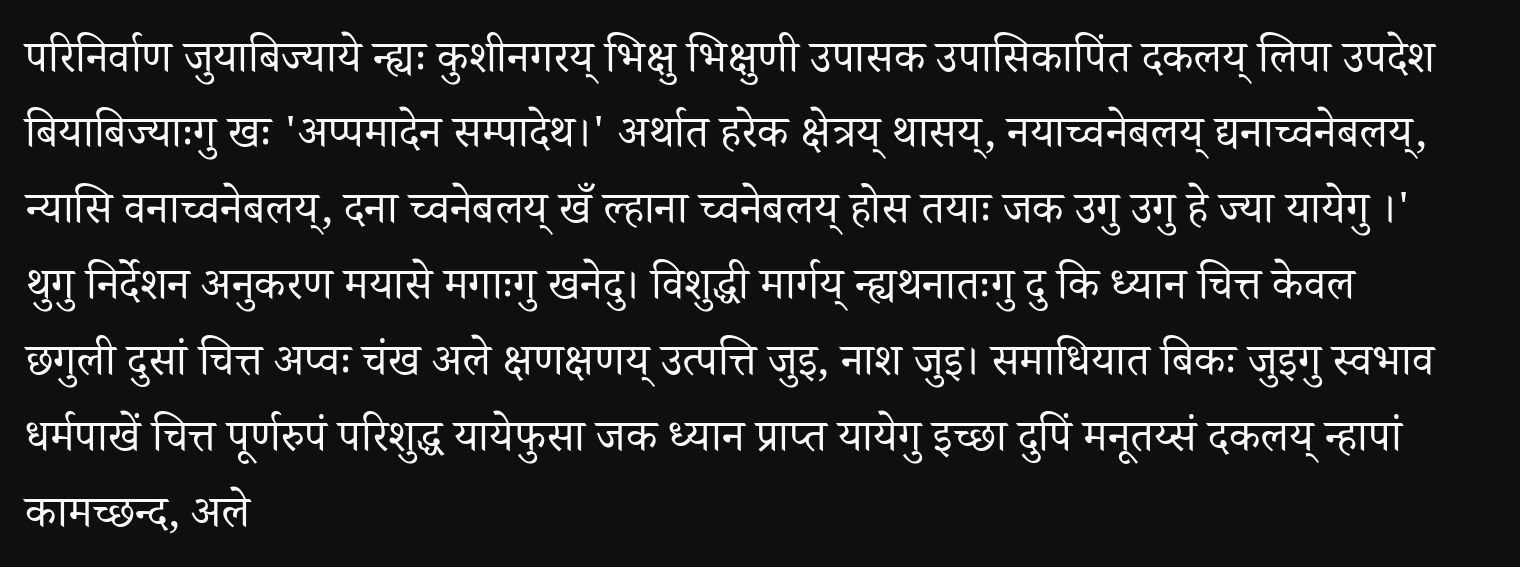परिनिर्वाण जुयाबिज्याये न्ह्यः कुशीनगरय् भिक्षु भिक्षुणी उपासक उपासिकापिंत दकलय् लिपा उपदेश बियाबिज्याःगु खः 'अप्पमादेन सम्पादेथ।' अर्थात हरेक क्षेत्रय् थासय्, नयाच्वनेबलय् द्यनाच्वनेबलय्, न्यासि वनाच्वनेबलय्, दना च्वनेबलय् खँ ल्हाना च्वनेबलय् होस तयाः जक उगु उगु हे ज्या यायेगु ।'
थुगु निर्देशन अनुकरण मयासे मगाःगु खनेदु। विशुद्धी मार्गय् न्ह्यथनातःगु दु कि ध्यान चित्त केवल छगुली दुसां चित्त अप्वः चंख अले क्षणक्षणय् उत्पत्ति जुइ, नाश जुइ। समाधियात बिकः जुइगु स्वभाव धर्मपाखें चित्त पूर्णरुपं परिशुद्ध यायेफुसा जक ध्यान प्राप्त यायेगु इच्छा दुपिं मनूतय्सं दकलय् न्हापां कामच्छन्द, अले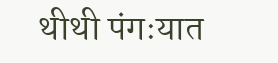थीथी पंगःयात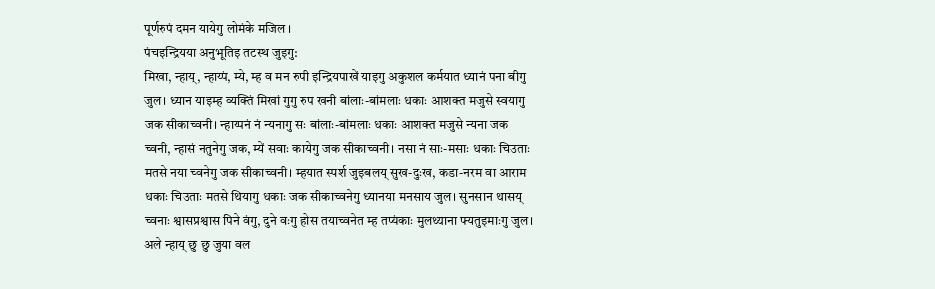पूर्णरुपं दमन यायेगु लोमंके मजिल ।
पंचइन्द्रियया अनुभूतिइ तटस्थ जुइगु:
मिखा, न्हाय्, न्हाय्पं, म्ये, म्ह व मन रुपी इन्द्रियपाखें याइगु अकुशल कर्मयात ध्यानं पना बीगु जुल। ध्यान याइम्ह व्यक्तिं मिखां गुगु रुप खनी बांलाः-बांमलाः धकाः आशक्त मजुसे स्वयागु जक सीकाच्वनी। न्हाय्पनं नं न्यनागु सः बांलाः-बांमलाः धकाः आशक्त मजुसे न्यना जक च्वनी, न्हासं नतुनेगु जक, म्यें सवाः कायेगु जक सीकाच्वनी। नसा नं साः-मसाः धकाः चिउताः मतसे नया च्वनेगु जक सीकाच्वनी। म्हयात स्पर्श जुइबलय् सुख-दुःख, कडा-नरम वा आराम धकाः चिउताः मतसे थियागु धकाः जक सीकाच्वनेगु ध्यानया मनसाय जुल। सुनसान थासय् च्वनाः श्वासप्रश्वास पिने वंगु, दुने वःगु होस तयाच्वनेत म्ह तप्यंकाः मुलथ्याना फ्यतुइमाःगु जुल। अले न्हाय् छु छु जुया वल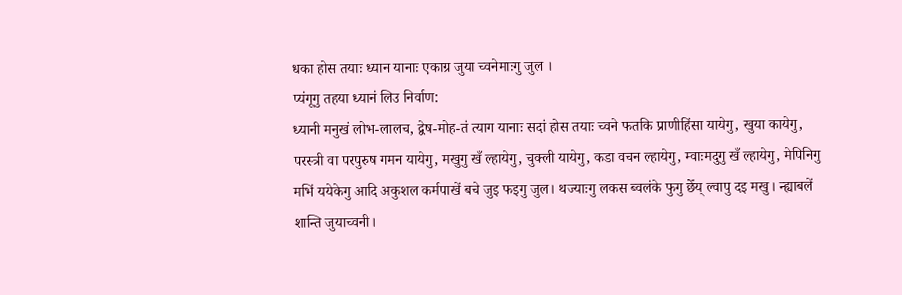धका होस तयाः ध्यान यानाः एकाग्र जुया च्वनेमाःगु जुल ।
प्यंगूगु तहया ध्यानं लिउ निर्वाण:
ध्यानी मनुखं लोभ-लालच, द्वेष-मोह-तं त्याग यानाः सदां होस तयाः च्वने फतकि प्राणीहिंसा यायेगु, खुया कायेगु, परस्त्री वा परपुरुष गमन यायेगु, मखुगु खँ ल्हायेगु, चुक्ली यायेगु, कडा वचन ल्हायेगु, म्वाःमदुगु खँ ल्हायेगु, मेपिनिगु मभिं ययेकेगु आदि अकुशल कर्मपाखें बचे जुइ फइगु जुल। थज्याःगु लकस ब्वलंके फुगु छेँय् ल्वापु दइ मखु। न्ह्याबलें शान्ति जुयाच्वनी।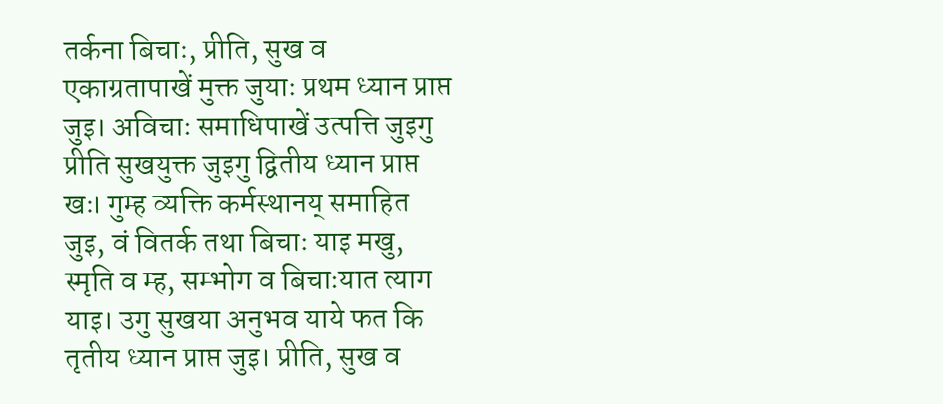तर्कना बिचाः, प्रीति, सुख व एकाग्रतापाखें मुक्त जुयाः प्रथम ध्यान प्राप्त जुइ। अविचाः समाधिपाखें उत्पत्ति जुइगु प्रीति सुखयुक्त जुइगु द्वितीय ध्यान प्राप्त खः। गुम्ह व्यक्ति कर्मस्थानय् समाहित जुइ, वं वितर्क तथा बिचाः याइ मखु, स्मृति व म्ह, सम्भोग व बिचाःयात त्याग याइ। उगु सुखया अनुभव याये फत कि तृतीय ध्यान प्राप्त जुइ। प्रीति, सुख व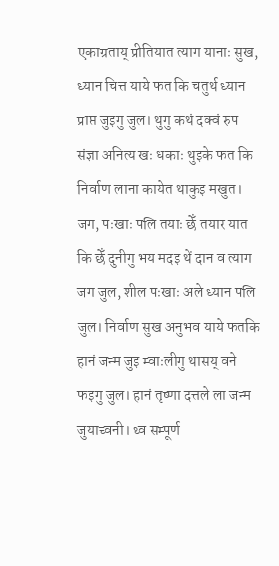एकाग्रताय् प्रीतियात त्याग यानाः सुख, ध्यान चित्त याये फत कि चतुर्थ ध्यान प्राप्त जुइगु जुल। थुगु कथं दक्वं रुप संज्ञा अनित्य खः धकाः थुइके फत कि निर्वाण लाना कायेत थाकुइ मखुत। जग, पःखाः पलि तयाः छेँ तयार यात कि छेँ दुनीगु भय मदइ थें दान व त्याग जग जुल, शील पःखाः अले ध्यान पलि जुल। निर्वाण सुख अनुभव याये फतकि हानं जन्म जुइ म्वाःलीगु थासय् वने फइगु जुल। हानं तृष्णा दत्तले ला जन्म जुयाच्वनी। थ्व सम्पूर्ण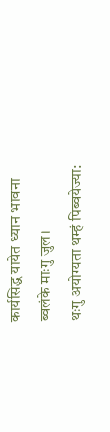कार्यसिद्ध यायेत ध्यान भावना ब्वलंके माःगु जुल।
थःगु अयोग्यता थम्हं पिब्वयेज्या: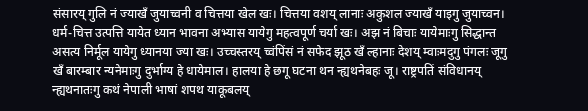संसारय् गुलि नं ज्याखँ जुयाच्वनी व चित्तया खेल खः। चित्तया वशय् लानाः अकुशल ज्याखँ याइगु जुयाच्वन। धर्म-चित्त उत्पत्ति यायेत ध्यान भावना अभ्यास यायेगु महत्वपूर्ण चर्या खः। अझ नं बिचाः यायेमाःगु सिद्धान्त असत्य निर्मूल यायेगु ध्यानया ज्या खः। उच्चस्तरय् च्वंपिंसं नं सफेद झूठ खँ ल्हानाः देशय् म्वाःमदुगु पंगलः जूगु खँ बारम्बार न्यनेमाःगु दुर्भाग्य हे धायेमाल। हालया हे छगू घटना थन न्ह्यथनेबहः जू। राष्ट्रपतिं संविधानय् न्ह्यथनातःगु कथं नेपाली भाषां शपथ याकूबलय्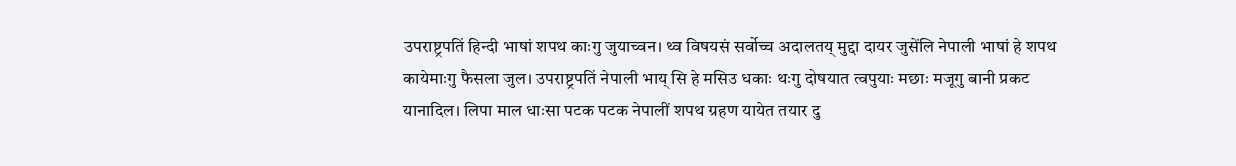उपराष्ट्रपतिं हिन्दी भाषां शपथ काःगु जुयाच्वन। थ्व विषयसं सर्वोच्च अदालतय् मुद्दा दायर जुसेंलि नेपाली भाषां हे शपथ कायेमाःगु फैसला जुल। उपराष्ट्रपतिं नेपाली भाय् सि हे मसिउ धकाः थःगु दोषयात त्वपुयाः मछाः मजूगु बानी प्रकट यानादिल। लिपा माल धाःसा पटक पटक नेपालीं शपथ ग्रहण यायेत तयार दु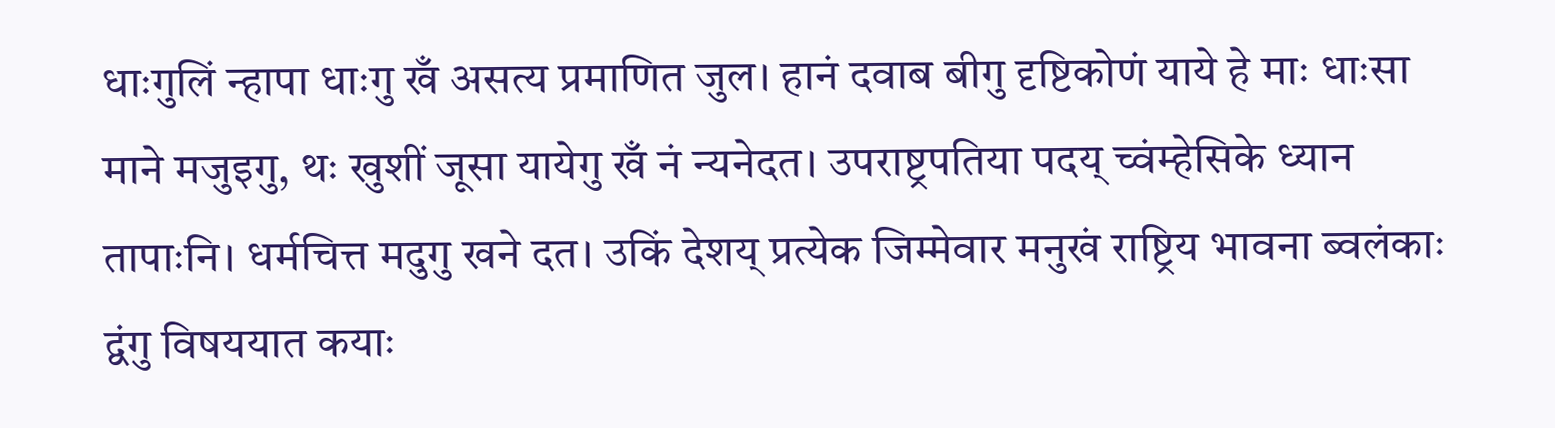धाःगुलिं न्हापा धाःगु खँ असत्य प्रमाणित जुल। हानं दवाब बीगु दृष्टिकोणं याये हे माः धाःसा माने मजुइगु, थः खुशीं जूसा यायेगु खँ नं न्यनेदत। उपराष्ट्रपतिया पदय् च्वंम्हेसिके ध्यान तापाःनि। धर्मचित्त मदुगु खने दत। उकिं देशय् प्रत्येक जिम्मेवार मनुखं राष्ट्रिय भावना ब्वलंकाः द्वंगु विषययात कयाः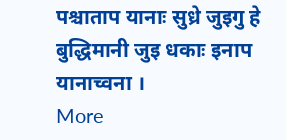पश्चाताप यानाः सुध्रे जुइगु हे बुद्धिमानी जुइ धकाः इनाप यानाच्वना ।
More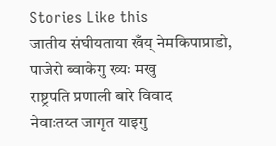Stories Like this
जातीय संघीयताया खँय् नेमकिपाप्राडो, पाजेरो ब्वाकेगु ख्यः मखु
राष्ट्रपति प्रणाली बारे विवाद
नेवाःतय्त जागृत याइगु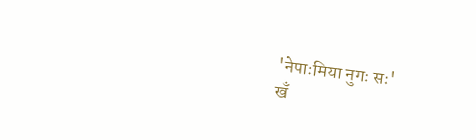'नेपाःमिया नुगः सः'
खँ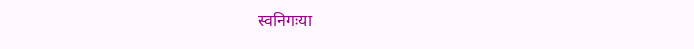स्वनिगःया